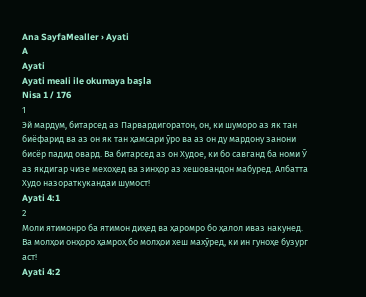Ana SayfaMealler › Ayati
A
Ayati
Ayati meali ile okumaya başla
Nisa 1 / 176
1
Эй мардум, битарсед аз Парвардигоратон, он, ки шуморо аз як тан биёфарид ва аз он як тан ҳамсари ӯро ва аз он ду мардону занони бисёр падид овард. Ва битарсед аз он Худое, ки бо савганд ба номи Ӯ аз якдигар чизе мехоҳед ва зинҳор аз хешовандон мабуред. Албатта Худо назораткукандаи шумост!
Ayati 4:1
2
Моли ятимонро ба ятимон диҳед ва ҳаромро бо ҳалол иваз накунед. Ва молҳои онҳоро ҳамроҳ бо молҳои хеш махӯред, ки ин гуноҳе бузург аст!
Ayati 4:2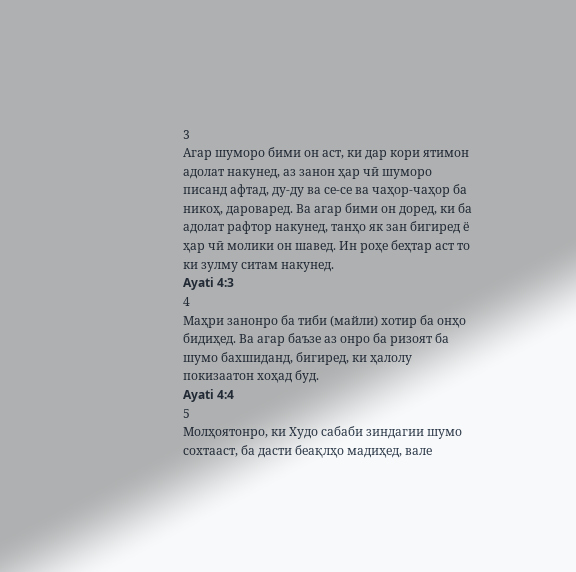3
Агар шуморо бими он аст, ки дар кори ятимон адолат накунед, аз занон ҳар чӣ шуморо писанд афтад, ду-ду ва се-се ва чаҳор-чаҳор ба никоҳ, дароваред. Ва агар бими он доред, ки ба адолат рафтор накунед, танҳо як зан бигиред ё ҳар чӣ молики он шавед. Ин роҳе беҳтар аст то ки зулму ситам накунед.
Ayati 4:3
4
Маҳри занонро ба тиби (майли) хотир ба онҳо бидиҳед. Ва агар баъзе аз онро ба ризоят ба шумо бахшиданд, бигиред, ки ҳалолу покизаатон хоҳад буд.
Ayati 4:4
5
Молҳоятонро, ки Худо сабаби зиндагии шумо сохтааст, ба дасти беақлҳо мадиҳед, вале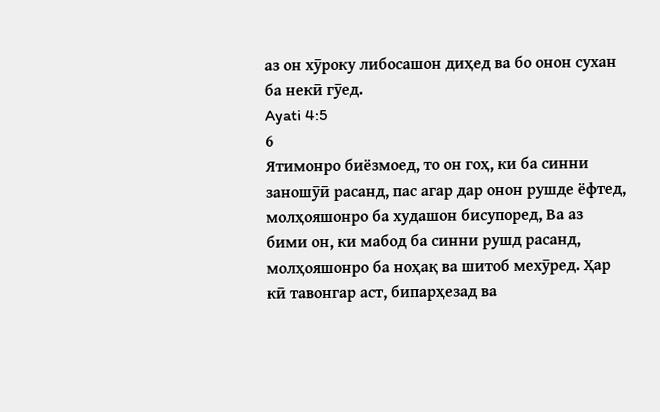аз он хӯроку либосашон диҳед ва бо онон сухан ба некӣ гӯед.
Ayati 4:5
6
Ятимонро биёзмоед, то он гоҳ, ки ба синни заношӯӣ расанд, пас агар дар онон рушде ёфтед, молҳояшонро ба худашон бисупоред, Ва аз бими он, ки мабод ба синни рушд расанд, молҳояшонро ба ноҳақ ва шитоб мехӯред. Ҳар кӣ тавонгар аст, бипарҳезад ва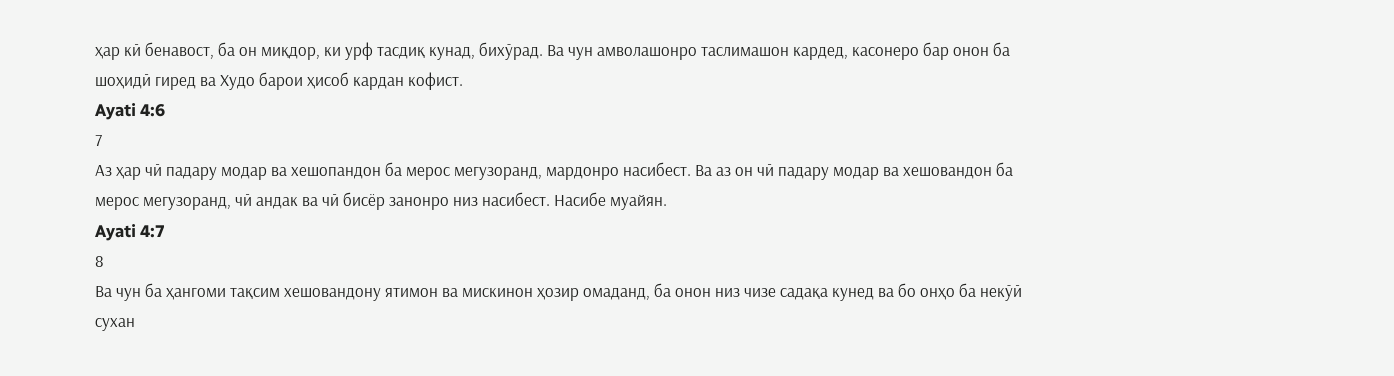ҳар кӣ бенавост, ба он миқдор, ки урф тасдиқ кунад, бихӯрад. Ва чун амволашонро таслимашон кардед, касонеро бар онон ба шоҳидӣ гиред ва Худо барои ҳисоб кардан кофист.
Ayati 4:6
7
Аз ҳар чӣ падару модар ва хешопандон ба мерос мегузоранд, мардонро насибест. Ва аз он чӣ падару модар ва хешовандон ба мерос мегузоранд, чӣ андак ва чӣ бисёр занонро низ насибест. Насибе муайян.
Ayati 4:7
8
Ва чун ба ҳангоми тақсим хешовандону ятимон ва мискинон ҳозир омаданд, ба онон низ чизе садақа кунед ва бо онҳо ба некӯӣ сухан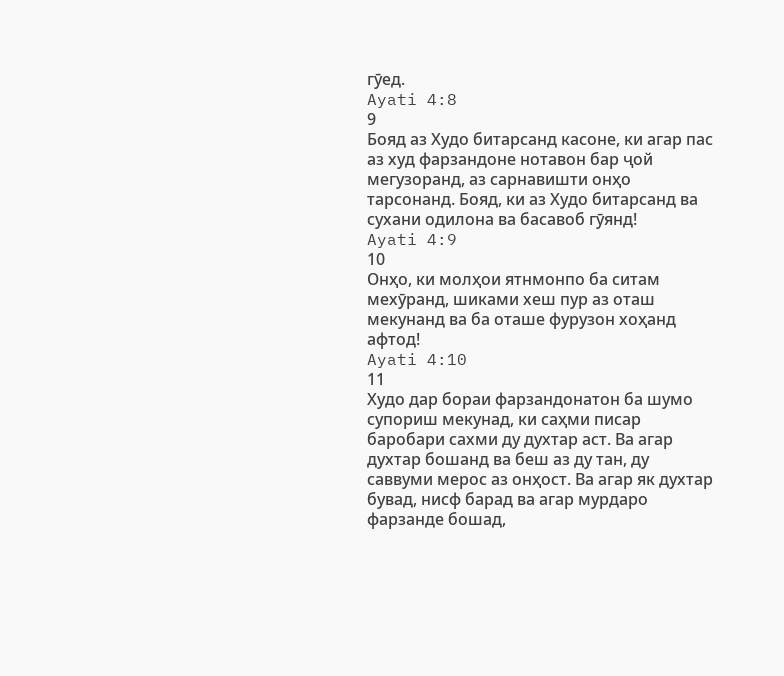гӯед.
Ayati 4:8
9
Бояд аз Худо битарсанд касоне, ки агар пас аз худ фарзандоне нотавон бар ҷой мегузоранд, аз сарнавишти онҳо тарсонанд. Бояд, ки аз Худо битарсанд ва сухани одилона ва басавоб гӯянд!
Ayati 4:9
10
Онҳо, ки молҳои ятнмонпо ба ситам мехӯранд, шиками хеш пур аз оташ мекунанд ва ба оташе фурузон хоҳанд афтод!
Ayati 4:10
11
Худо дар бораи фарзандонатон ба шумо супориш мекунад, ки саҳми писар баробари сахми ду духтар аст. Ва агар духтар бошанд ва беш аз ду тан, ду саввуми мерос аз онҳост. Ва агар як духтар бувад, нисф барад ва агар мурдаро фарзанде бошад,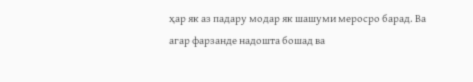ҳар як аз падару модар як шашуми меросро барад. Ва агар фарзанде надошта бошад ва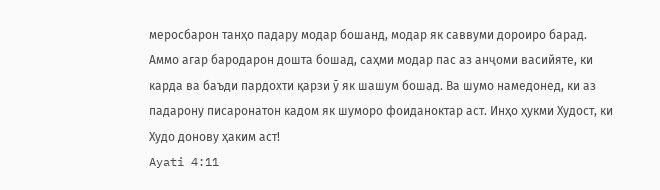меросбарон танҳо падару модар бошанд, модар як саввуми дороиро барад. Аммо агар бародарон дошта бошад, саҳми модар пас аз анҷоми васийяте, ки карда ва баъди пардохти қарзи ӯ як шашум бошад. Ва шумо намедонед, ки аз падарону писаронатон кадом як шуморо фоиданоктар аст. Инҳо ҳукми Худост, ки Худо донову ҳаким аст!
Ayati 4:11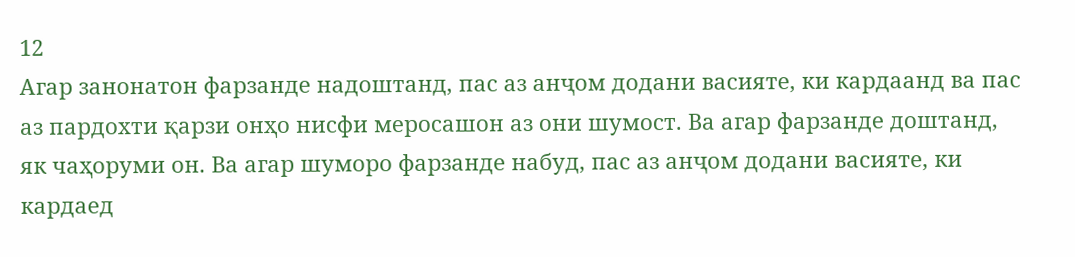12
Агар занонатон фарзанде надоштанд, пас аз анҷом додани васияте, ки кардаанд ва пас аз пардохти қарзи онҳо нисфи меросашон аз они шумост. Ва агар фарзанде доштанд, як чаҳоруми он. Ва агар шуморо фарзанде набуд, пас аз анҷом додани васияте, ки кардаед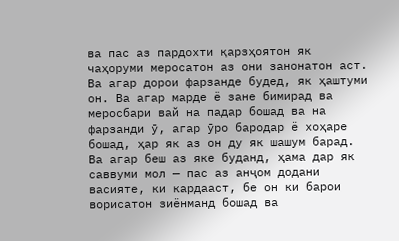ва пас аз пардохти қарзҳоятон як чаҳоруми меросатон аз они занонатон аст. Ва агар дорои фарзанде будед, як ҳаштуми он. Ва агар марде ё зане бимирад ва меросбари вай на падар бошад ва на фарзанди ӯ, агар ӯро бародар ё хоҳаре бошад, ҳар як аз он ду як шашум барад. Ва агар беш аз яке буданд, ҳама дар як саввуми мол — пас аз анҷом додани васияте, ки кардааст, бе он ки барои ворисатон зиёнманд бошад ва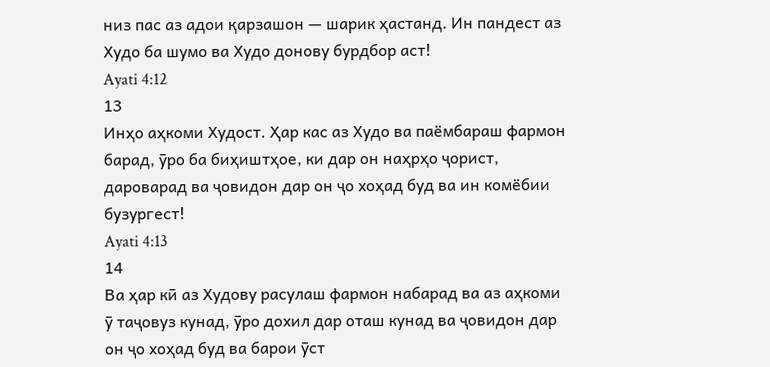низ пас аз адои қарзашон — шарик ҳастанд. Ин пандест аз Худо ба шумо ва Худо донову бурдбор аст!
Ayati 4:12
13
Инҳо аҳкоми Худост. Ҳар кас аз Худо ва паёмбараш фармон барад, ӯро ба биҳиштҳое, ки дар он наҳрҳо ҷорист, дароварад ва ҷовидон дар он ҷо хоҳад буд ва ин комёбии бузургест!
Ayati 4:13
14
Ва ҳар кӣ аз Худову расулаш фармон набарад ва аз аҳкоми ӯ таҷовуз кунад, ӯро дохил дар оташ кунад ва ҷовидон дар он ҷо хоҳад буд ва барои ӯст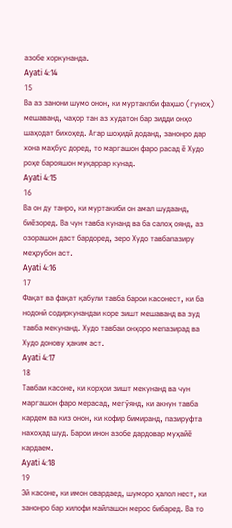азобе хоркунанда.
Ayati 4:14
15
Ва аз занони шумо онон, ки муртакпби фаҳшо (гуноҳ) мешаванд, чаҳор тан аз худатон бар зидди онҳо шаҳодат бихоҳед. Агар шоҳидӣ доданд, занонро дар хона маҳбус доред, то маргашон фаро расад ё Худо роҳе барояшон муқаррар кунад.
Ayati 4:15
16
Ва он ду танро, ки муртакиби он амал шудаанд, биёзоред. Ва чун тавба кунанд ва ба салоҳ оянд, аз озорашон даст бардоред, зеро Худо тавбапазиру меҳрубон аст.
Ayati 4:16
17
Фақат ва фақат қабули тавба барои касонест, ки ба нодонӣ содиркунандаи коре зишт мешаванд ва зуд тавба мекунанд. Худо тавбаи онҳоро мепазирад ва Худо донову ҳаким аст.
Ayati 4:17
18
Тавбаи касоне, ки корҳои зишт мекунанд ва чун маргашон фаро мерасад, мегӯянд, ки акнун тавба кардем ва киз онон, ки кофир бимиранд, пазируфта нахоҳад шуд. Барои инон азобе дардовар муҳайё кардаем.
Ayati 4:18
19
Эй касоне, ки имон овардаед, шуморо ҳалол нест, ки занонро бар хилофи майлашон мерос бибаред. Ва то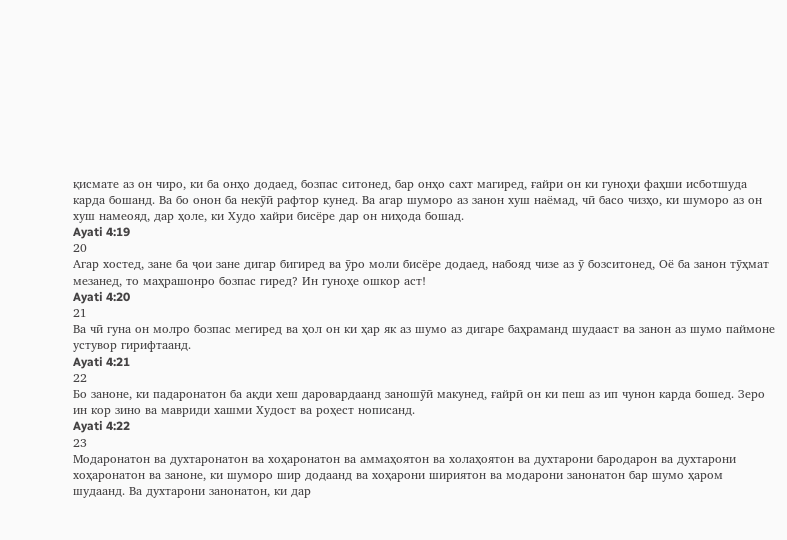қисмате аз он чиро, ки ба онҳо додаед, бозпас ситонед, бар онҳо сахт магиред, ғайри он ки гуноҳи фаҳши исботшуда карда бошанд. Ва бо онон ба некӯӣ рафтор кунед. Ва агар шуморо аз занон хуш наёмад, чӣ басо чизҳо, ки шуморо аз он хуш намеояд, дар ҳоле, ки Худо хайри бисёре дар он ниҳода бошад.
Ayati 4:19
20
Агар хостед, зане ба ҷои зане дигар бигиред ва ӯро моли бисёре додаед, набояд чизе аз ӯ бозситонед, Оё ба занон тӯҳмат мезанед, то маҳрашонро бозпас гиред? Ин гуноҳе ошкор аст!
Ayati 4:20
21
Ва чӣ гуна он молро бозпас мегиред ва ҳол он ки ҳар як аз шумо аз дигаре баҳраманд шудааст ва занон аз шумо паймоне устувор гирифтаанд.
Ayati 4:21
22
Бо заноне, ки падаронатон ба ақди хеш даровардаанд заношӯӣ макунед, ғайрӣ он ки пеш аз ип чунон карда бошед. Зеро ин кор зино ва мавриди хашми Худост ва роҳест нописанд.
Ayati 4:22
23
Модаронатон ва духтаронатон ва хоҳаронатон ва аммаҳоятон ва холаҳоятон ва духтарони бародарон ва духтарони хоҳаронатон ва заноне, ки шуморо шир додаанд ва хоҳарони шириятон ва модарони занонатон бар шумо ҳаром шудаанд. Ва духтарони занонатон, ки дар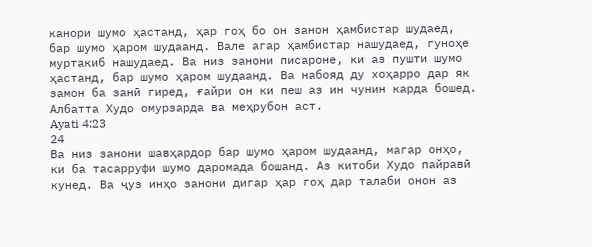канори шумо ҳастанд, ҳар гоҳ бо он занон ҳамбистар шудаед, бар шумо ҳаром шудаанд. Вале агар ҳамбистар нашудаед, гуноҳе муртакиб нашудаед. Ва низ занони писароне, ки аз пушти шумо ҳастанд, бар шумо ҳаром шудаанд. Ва набояд ду хоҳарро дар як замон ба занӣ гиред, ғайри он ки пеш аз ин чунин карда бошед. Албатта Худо омурзарда ва меҳрубон аст.
Ayati 4:23
24
Ва низ занони шавҳардор бар шумо ҳаром шудаанд, магар онҳо, ки ба тасарруфи шумо даромада бошанд. Аз китоби Худо пайравӣ кунед. Ва ҷуз инҳо занони дигар ҳар гоҳ дар талаби онон аз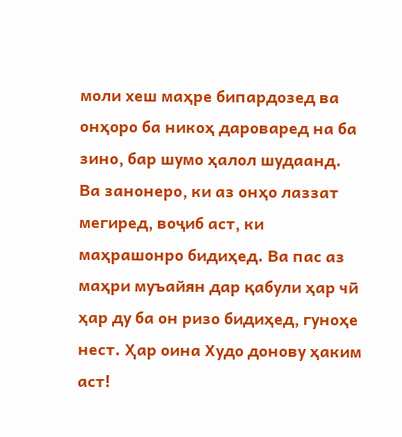моли хеш маҳре бипардозед ва онҳоро ба никоҳ дароваред на ба зино, бар шумо ҳалол шудаанд. Ва занонеро, ки аз онҳо лаззат мегиред, воҷиб аст, ки маҳрашонро бидиҳед. Ва пас аз маҳри муъайян дар қабули ҳар чӣ ҳар ду ба он ризо бидиҳед, гуноҳе нест. Ҳар оина Худо донову ҳаким аст!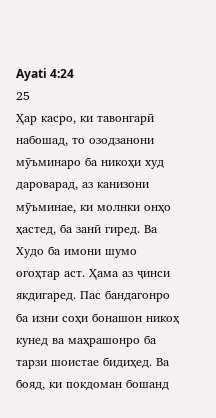Ayati 4:24
25
Ҳар касро, ки тавонгарӣ набошад, то озодзанони мӯъминаро ба никоҳи худ дароварад, аз канизони мӯъминае, ки молнки онҳо ҳастед, ба занӣ гиред. Ва Худо ба имони шумо огоҳтар аст. Ҳама аз ҷинси якдигаред. Пас бандагонро ба изни соҳи бонашон никоҳ кунед ва маҳрашонро ба тарзи шоистае бидиҳед. Ва бояд, ки покдоман бошанд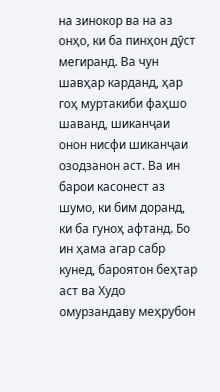на зинокор ва на аз онҳо, ки ба пинҳон дӯст мегиранд. Ва чун шавҳар карданд, ҳар гоҳ муртакиби фаҳшо шаванд, шиканҷаи онон нисфи шиканҷаи озодзанон аст. Ва ин барои касонест аз шумо, ки бим доранд, ки ба гуноҳ афтанд. Бо ин ҳама агар сабр кунед, бароятон беҳтар аст ва Худо омурзандаву меҳрубон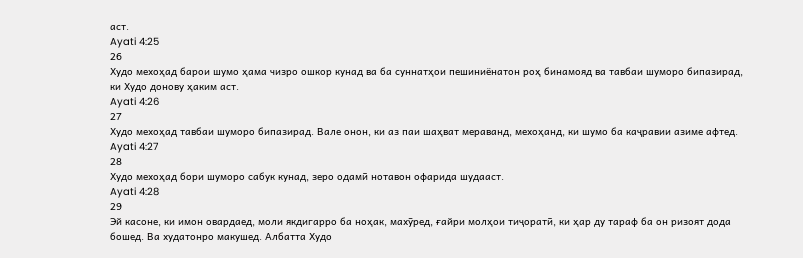аст.
Ayati 4:25
26
Худо мехоҳад барои шумо ҳама чизро ошкор кунад ва ба суннатҳои пешиниёнатон роҳ бинамояд ва тавбаи шуморо бипазирад, ки Худо донову ҳаким аст.
Ayati 4:26
27
Худо мехоҳад тавбаи шуморо бипазирад. Вале онон, ки аз паи шаҳват мераванд, мехоҳанд, ки шумо ба каҷравии азиме афтед.
Ayati 4:27
28
Худо мехоҳад бори шуморо сабук кунад, зеро одамӣ нотавон офарида шудааст.
Ayati 4:28
29
Эй касоне, ки имон овардаед, моли якдигарро ба ноҳак, махӯред, ғайри молҳои тиҷоратӣ, ки ҳар ду тараф ба он ризоят дода бошед. Ва худатонро макушед. Албатта Худо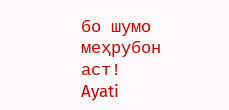бо шумо меҳрубон аст!
Ayati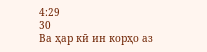4:29
30
Ва ҳар кӣ ин корҳо аз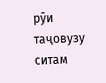рӯи таҷовузу ситам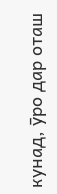кунад, ӯро дар оташ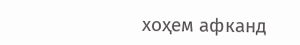хоҳем афканд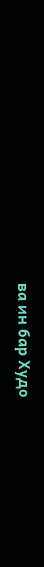ва ин бар Худо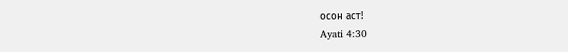осон аст!
Ayati 4:30